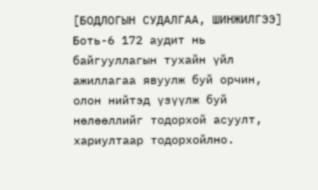[БОДЛОГЫН СУДАЛГАА, ШИНЖИЛГЭЭ] Боть-6 172 аудит нь байгууллагын тухайн үйл ажиллагаа явуулж буй орчин, олон нийтэд үзүүлж буй нөлөөллийг тодорхой асуулт, хариултаар тодорхойлно.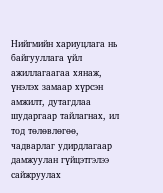Нийгмийн хариуцлага нь байгууллага үйл ажиллагаагаа хянаж, үнэлэх замаар хүрсэн амжилт, дутагдлаа шударгаар тайлагнах, ил тод төлөвлөгөө, чадварлаг удирдлагаар дамжуулан гүйцэтгэлээ сайжруулах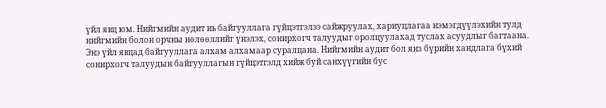үйл явц юм. Нийгмийн аудит нь байгууллага гүйцэтгэлээ сайжруулах, хариуцлагаа нэмэгдүүлэхийн тулд нийгмийн болон орчны нөлөөллийг үнэлэх, сонирхогч талуудыг оролцуулахад туслах асуудлыг багтаана. Энэ үйл явцад байгууллага алхам алхамаар суралцана. Нийгмийн аудит бол янз бүрийн хандлага бүхий сонирхогч талуудын байгууллагын гүйцэтгэлд хийж буй санхүүгийн бус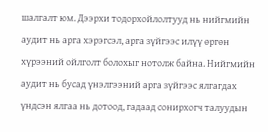шалгалт юм. Дээрхи тодорхойлолтууд нь нийгмийн аудит нь арга хэрэгсэл, арга зүйгээс илүү өргөн хүрээний ойлголт болохыг нотолж байна. Нийгмийн аудит нь бусад үнэлгээний арга зүйгээс ялгагдах үндсэн ялгаа нь дотоод, гадаад сонирхогч талуудын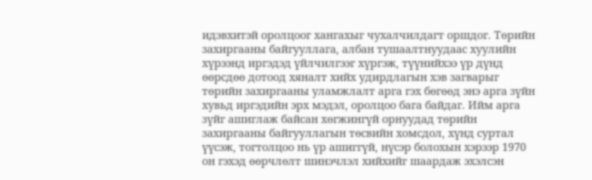идэвхитэй оролцоог хангахыг чухалчилдагт оршдог. Төрийн захиргааны байгууллага, албан тушаалтнуудаас хуулийн хүрээнд иргэдэд үйлчилгээг хүргэж, түүнийхээ үр дүнд өөрсдөө дотоод хяналт хийх удирдлагын хэв загварыг төрийн захиргааны уламжлалт арга гэх бөгөөд энэ арга зүйн хувьд иргэдийн эрх мэдэл, оролцоо бага байдаг. Ийм арга зүйг ашиглаж байсан хөгжингүй орнуудад төрийн захиргааны байгууллагын төсвийн хомсдол, хүнд суртал үүсэж, тогтолцоо нь үр ашиггүй, нүсэр болохын хэрээр 1970 он гэхэд өөрчлөлт шинэчлэл хийхийг шаардаж эхэлсэн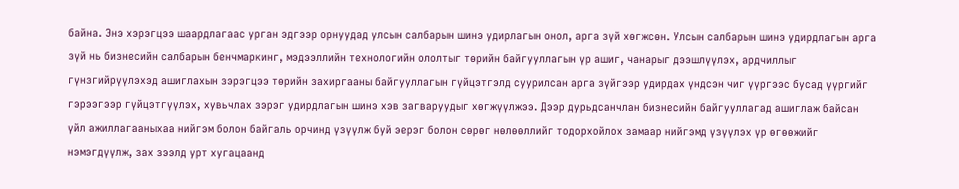байна. Энэ хэрэгцээ шаардлагаас урган эдгээр орнуудад улсын салбарын шинэ удирлагын онол, арга зүй хөгжсөн. Улсын салбарын шинэ удирдлагын арга зүй нь бизнесийн салбарын бенчмаркинг, мэдээллийн технологийн ололтыг төрийн байгууллагын үр ашиг, чанарыг дээшлүүлэх, ардчиллыг гүнзгийрүүлэхэд ашиглахын зэрэгцээ төрийн захиргааны байгууллагын гүйцэтгэлд суурилсан арга зүйгээр удирдах үндсэн чиг үүргээс бусад үүргийг гэрээгээр гүйцэтгүүлэх, хувьчлах зэрэг удирдлагын шинэ хэв загваруудыг хөгжүүлжээ. Дээр дурьдсанчлан бизнесийн байгууллагад ашиглаж байсан үйл ажиллагааныхаа нийгэм болон байгаль орчинд үзүүлж буй эерэг болон сөрөг нөлөөллийг тодорхойлох замаар нийгэмд үзүүлэх үр өгөөжийг нэмэгдүүлж, зах зээлд урт хугацаанд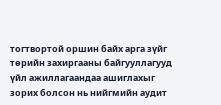тогтвортой оршин байх арга зүйг төрийн захиргааны байгууллагууд үйл ажиллагаандаа ашиглахыг зорих болсон нь нийгмийн аудит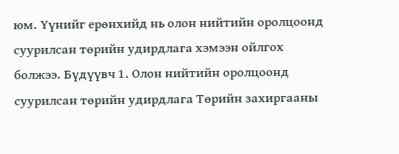юм. Үүнийг ерөнхийд нь олон нийтийн оролцоонд суурилсан төрийн удирдлага хэмээн ойлгох болжээ. Бүдүүвч 1. Олон нийтийн оролцоонд суурилсан төрийн удирдлага Төрийн захиргааны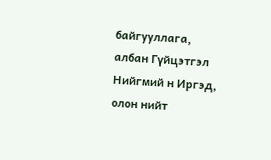байгууллага, албан Гүйцэтгэл Нийгмий н Иргэд, олон нийт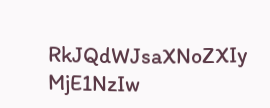RkJQdWJsaXNoZXIy MjE1NzIw